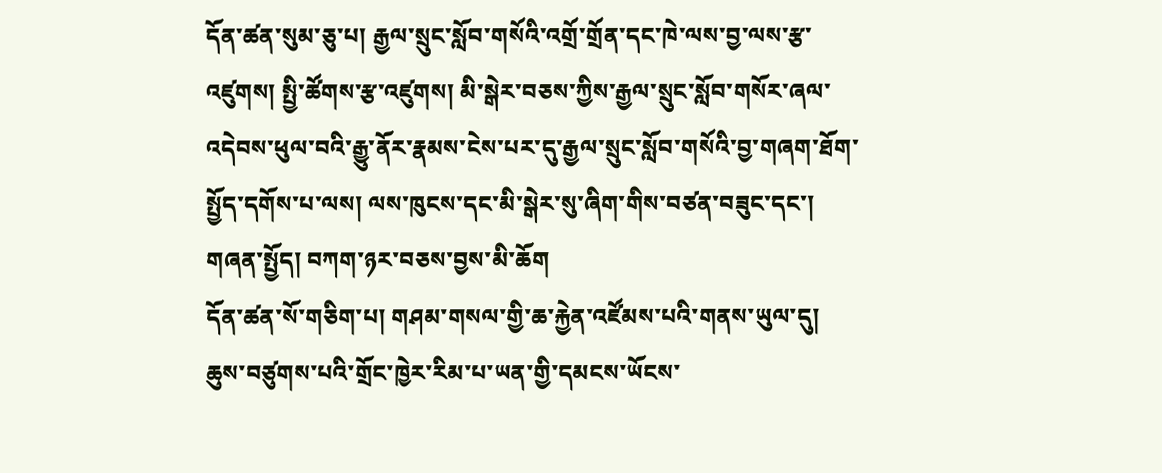དོན་ཚན་སུམ་ཅུ་པ། རྒྱལ་སྲུང་སློབ་གསོའི་འགྲོ་གྲོན་དང་ཁེ་ལས་བྱ་ལས་རྩ་འཛུགས། སྤྱི་ཚོགས་རྩ་འཛུགས། མི་སྒེར་བཅས་ཀྱིས་རྒྱལ་སྲུང་སློབ་གསོར་ཞལ་འདེབས་ཕུལ་བའི་རྒྱུ་ནོར་རྣམས་ངེས་པར་དུ་རྒྱལ་སྲུང་སློབ་གསོའི་བྱ་གཞག་ཐོག་སྤྱོད་དགོས་པ་ལས། ལས་ཁུངས་དང་མི་སྒེར་སུ་ཞིག་གིས་བཙན་བཟུང་དང་། གཞན་སྤྱོད། བཀག་ཉར་བཅས་བྱས་མི་ཆོག
དོན་ཚན་སོ་གཅིག་པ། གཤམ་གསལ་གྱི་ཆ་རྐྱེན་འཛོམས་པའི་གནས་ཡུལ་དུ། ཆུས་བཙུགས་པའི་གྲོང་ཁྱེར་རིམ་པ་ཡན་གྱི་དམངས་ཡོངས་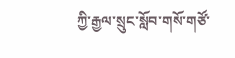ཀྱི་རྒྱལ་སྲུང་སློབ་གསོ་གཙོ་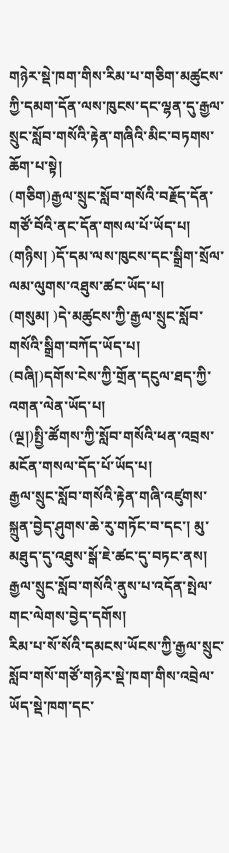གཉེར་སྡེ་ཁག་གིས་རིམ་པ་གཅིག་མཚུངས་ཀྱི་དམག་དོན་ལས་ཁུངས་དང་ལྷན་དུ་རྒྱལ་སྲུང་སློབ་གསོའི་རྟེན་གཞིའི་མིང་བཏགས་ཆོག་པ་སྟེ།
(གཅིག)རྒྱལ་སྲུང་སློབ་གསོའི་བརྗོད་དོན་གཙོ་བོའི་ནང་དོན་གསལ་པོ་ཡོད་པ།
(གཉིས། )དོ་དམ་ལས་ཁུངས་དང་སྒྲིག་སྲོལ་ལམ་ལུགས་འཐུས་ཚང་ཡོད་པ།
(གསུམ། )དེ་མཚུངས་ཀྱི་རྒྱལ་སྲུང་སློབ་གསོའི་སྒྲིག་བཀོད་ཡོད་པ།
(བཞི།)དགོས་ངེས་ཀྱི་གྲོན་དངུལ་ཐད་ཀྱི་འགན་ལེན་ཡོད་པ།
(ལྔ།)སྤྱི་ཚོགས་ཀྱི་སློབ་གསོའི་ཕན་འབྲས་མངོན་གསལ་དོད་པོ་ཡོད་པ།
རྒྱལ་སྲུང་སློབ་གསོའི་རྟེན་གཞི་འཛུགས་སྐྲུན་བྱེད་ཤུགས་ཆེ་རུ་གཏོང་བ་དང་། མུ་མཐུད་དུ་འཐུས་སྒོ་ཇེ་ཚང་དུ་བཏང་ནས། རྒྱལ་སྲུང་སློབ་གསོའི་ནུས་པ་འདོན་སྤེལ་གང་ལེགས་བྱེད་དགོས།
རིམ་པ་སོ་སོའི་དམངས་ཡོངས་ཀྱི་རྒྱལ་སྲུང་སློབ་གསོ་གཙོ་གཉེར་སྡེ་ཁག་གིས་འབྲེལ་ཡོད་སྡེ་ཁག་དང་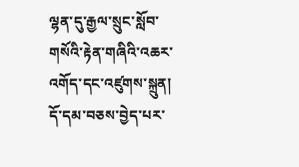ལྷན་དུ་རྒྱལ་སྲུང་སློབ་གསོའི་རྟེན་གཞིའི་འཆར་འགོད་དང་འཛུགས་སྐྲུན། དོ་དམ་བཅས་བྱེད་པར་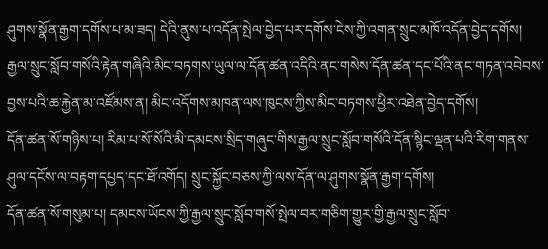ཤུགས་སྣོན་རྒྱག་དགོས་པ་མ་ཟད། དེའི་ནུས་པ་འདོན་སྤེལ་བྱེད་པར་དགོས་ངེས་ཀྱི་འགན་སྲུང་མཁོ་འདོན་བྱེད་དགོས།
རྒྱལ་སྲུང་སློབ་གསོའི་རྟེན་གཞིའི་མིང་བཏགས་ཡུལ་ལ་དོན་ཚན་འདིའི་ནང་གསེས་དོན་ཚན་དང་པོའི་ནང་གཏན་འབེབས་བྱས་པའི་ཆ་རྐྱེན་མ་འཛོམས་ན། མིང་འདོགས་མཁན་ལས་ཁུངས་ཀྱིས་མིང་བཏགས་ཕྱིར་འཐེན་བྱེད་དགོས།
དོན་ཚན་སོ་གཉིས་པ། རིམ་པ་སོ་སོའི་མི་དམངས་སྲིད་གཞུང་གིས་རྒྱལ་སྲུང་སློབ་གསོའི་དོན་སྙིང་ལྡན་པའི་རིག་གནས་ཤུལ་དངོས་ལ་བརྟག་དཔྱད་དང་ཐོ་འགོད། སྲུང་སྐྱོང་བཅས་ཀྱི་ལས་དོན་ལ་ཤུགས་སྣོན་རྒྱག་དགོས།
དོན་ཚན་སོ་གསུམ་པ། དམངས་ཡོངས་ཀྱི་རྒྱལ་སྲུང་སློབ་གསོ་སྤེལ་བར་གཅིག་གྱུར་གྱི་རྒྱལ་སྲུང་སློབ་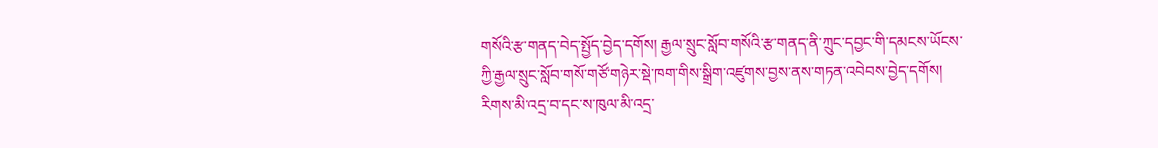གསོའི་རྩ་གནད་བེད་སྤྱོད་བྱེད་དགོས། རྒྱལ་སྲུང་སློབ་གསོའི་རྩ་གནད་ནི་ཀྲུང་དབྱང་གི་དམངས་ཡོངས་ཀྱི་རྒྱལ་སྲུང་སློབ་གསོ་གཙོ་གཉེར་སྡེ་ཁག་གིས་སྒྲིག་འཛུགས་བྱས་ནས་གཏན་འབེབས་བྱེད་དགོས།
རིགས་མི་འདྲ་བ་དང་ས་ཁུལ་མི་འདྲ་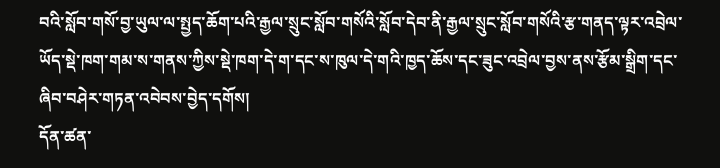བའི་སློབ་གསོ་བྱ་ཡུལ་ལ་སྤྱད་ཆོག་པའི་རྒྱལ་སྲུང་སློབ་གསོའི་སློབ་དེབ་ནི་རྒྱལ་སྲུང་སློབ་གསོའི་རྩ་གནད་ལྟར་འབྲེལ་ཡོད་སྡེ་ཁག་གམ་ས་གནས་ཀྱིས་སྡེ་ཁག་དེ་ག་དང་ས་ཁུལ་དེ་གའི་ཁྱད་ཆོས་དང་ཟུང་འབྲེལ་བྱས་ནས་རྩོམ་སྒྲིག་དང་ཞིབ་བཤེར་གཏན་འབེབས་བྱེད་དགོས།
དོན་ཚན་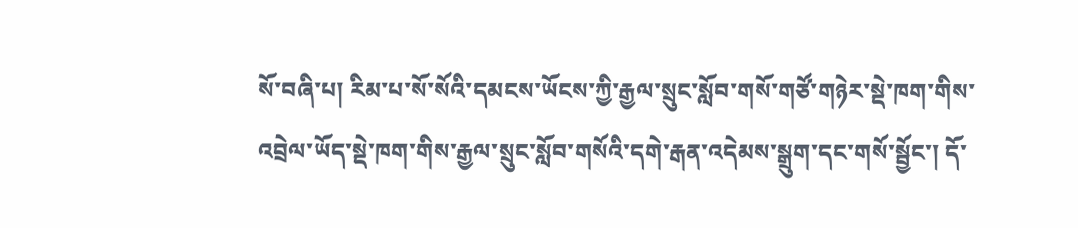སོ་བཞི་པ། རིམ་པ་སོ་སོའི་དམངས་ཡོངས་ཀྱི་རྒྱལ་སྲུང་སློབ་གསོ་གཙོ་གཉེར་སྡེ་ཁག་གིས་འབྲེལ་ཡོད་སྡེ་ཁག་གིས་རྒྱལ་སྲུང་སློབ་གསོའི་དགེ་རྒན་འདེམས་སྒྲུག་དང་གསོ་སྦྱོང་། དོ་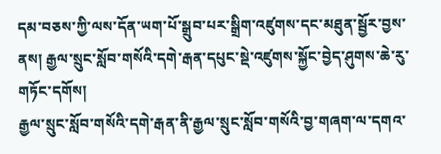དམ་བཅས་ཀྱི་ལས་དོན་ཡག་པོ་སྒྲུབ་པར་སྒྲིག་འཛུགས་དང་མཐུན་སྦྱོར་བྱས་ནས། རྒྱལ་སྲུང་སློབ་གསོའི་དགེ་རྒན་དཔུང་སྡེ་འཛུགས་སྐྱོང་བྱེད་ཤུགས་ཆེ་རུ་གཏོང་དགོས།
རྒྱལ་སྲུང་སློབ་གསོའི་དགེ་རྒན་ནི་རྒྱལ་སྲུང་སློབ་གསོའི་བྱ་གཞག་ལ་དགའ་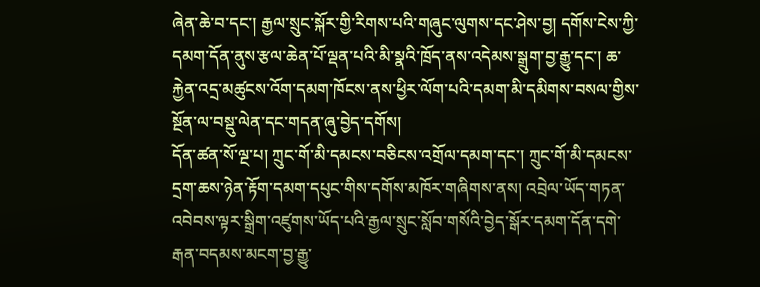ཞེན་ཆེ་བ་དང་། རྒྱལ་སྲུང་སྐོར་གྱི་རིགས་པའི་གཞུང་ལུགས་དང་ཤེས་བྱ། དགོས་ངེས་ཀྱི་དམག་དོན་ནུས་རྩལ་ཆེན་པོ་ལྡན་པའི་མི་སྣའི་ཁྲོད་ནས་འདེམས་སྒྲུག་བྱ་རྒྱུ་དང་། ཆ་རྐྱེན་འདྲ་མཚུངས་འོག་དམག་ཁོངས་ནས་ཕྱིར་ལོག་པའི་དམག་མི་དམིགས་བསལ་གྱིས་སྔོན་ལ་བསྡུ་ལེན་དང་གདན་ཞུ་བྱེད་དགོས།
དོན་ཚན་སོ་ལྔ་པ། ཀྲུང་གོ་མི་དམངས་བཅིངས་འགྲོལ་དམག་དང་། ཀྲུང་གོ་མི་དམངས་དྲག་ཆས་ཉེན་རྟོག་དམག་དཔུང་གིས་དགོས་མཁོར་གཞིགས་ནས། འབྲེལ་ཡོད་གཏན་འབེབས་ལྟར་སྒྲིག་འཛུགས་ཡོད་པའི་རྒྱལ་སྲུང་སློབ་གསོའི་བྱེད་སྒོར་དམག་དོན་དགེ་རྒན་བདམས་མངག་བྱ་རྒྱུ་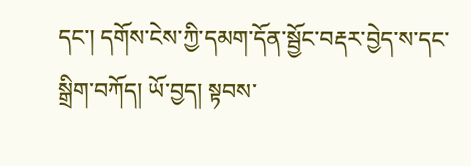དང་། དགོས་ངེས་ཀྱི་དམག་དོན་སྦྱོང་བརྡར་བྱེད་ས་དང་སྒྲིག་བཀོད། ཡོ་བྱད། སྟབས་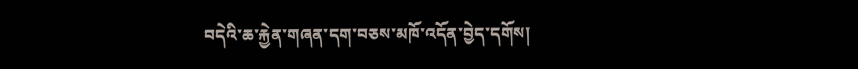བདེའི་ཆ་རྐྱེན་གཞན་དག་བཅས་མཁོ་འདོན་བྱེད་དགོས།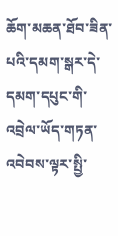ཆོག་མཆན་ཐོབ་ཟིན་པའི་དམག་སྒར་དེ་དམག་དཔུང་གི་འབྲེལ་ཡོད་གཏན་འབེབས་ལྟར་སྤྱི་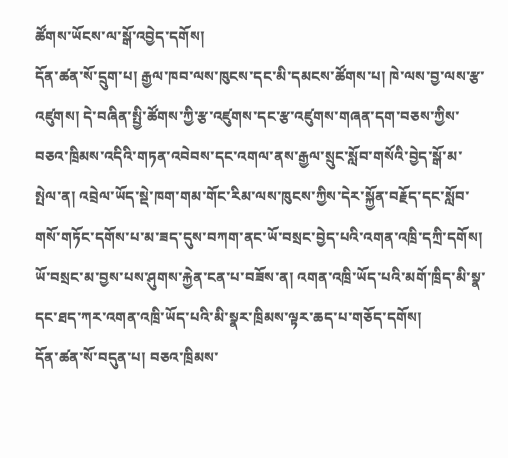ཚོགས་ཡོངས་ལ་སྒོ་འབྱེད་དགོས།
དོན་ཚན་སོ་དྲུག་པ། རྒྱལ་ཁབ་ལས་ཁུངས་དང་མི་དམངས་ཚོགས་པ། ཁེ་ལས་བྱ་ལས་རྩ་འཛུགས། དེ་བཞིན་སྤྱི་ཚོགས་ཀྱི་རྩ་འཛུགས་དང་རྩ་འཛུགས་གཞན་དག་བཅས་ཀྱིས་བཅའ་ཁྲིམས་འདིའི་གཏན་འབེབས་དང་འགལ་ནས་རྒྱལ་སྲུང་སློབ་གསོའི་བྱེད་སྒོ་མ་སྤེལ་ན། འབྲེལ་ཡོད་སྡེ་ཁག་གམ་གོང་རིམ་ལས་ཁུངས་ཀྱིས་དེར་སྐྱོན་བརྗོད་དང་སློབ་གསོ་གཏོང་དགོས་པ་མ་ཟད་དུས་བཀག་ནང་ཡོ་བསྲང་བྱེད་པའི་འགན་འཁྲི་དཀྲི་དགོས། ཡོ་བསྲང་མ་བྱས་པས་ཤུགས་རྐྱེན་ངན་པ་བཟོས་ན། འགན་འཁྲི་ཡོད་པའི་མགོ་ཁྲིད་མི་སྣ་དང་ཐད་ཀར་འགན་འཁྲི་ཡོད་པའི་མི་སྣར་ཁྲིམས་ལྟར་ཆད་པ་གཅོད་དགོས།
དོན་ཚན་སོ་བདུན་པ། བཅའ་ཁྲིམས་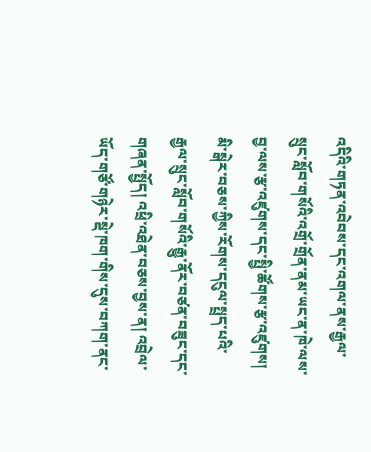འདིའི་གཏན་འབེབས་དང་འགལ་ནས་རྒྱལ་སྲུང་སློབ་གསོའི་འགྲོ་གྲོན་ནམ་ཡང་ན་ཁེ་ལས་བྱ་ལས་རྩ་འཛུགས་དང་སྤྱི་ཚོགས་རྩ་འཛུགས། མི་སྒེར་བཅས་ཀྱིས་རོགས་དངུལ་སྤྲད་པའི་རྒྱལ་སྲུང་སློབ་གསོའི་རྒྱུ་ནོར་བཙན་བཟུང་དང་གཞན་སྤྱོད། འཕྲི་འཐེན་བཅས་བྱས་ན། འབྲེལ་ཡོད་གཙོ་གཉེར་སྡེ་ཁག་གིས་དུས་བཀག་ནང་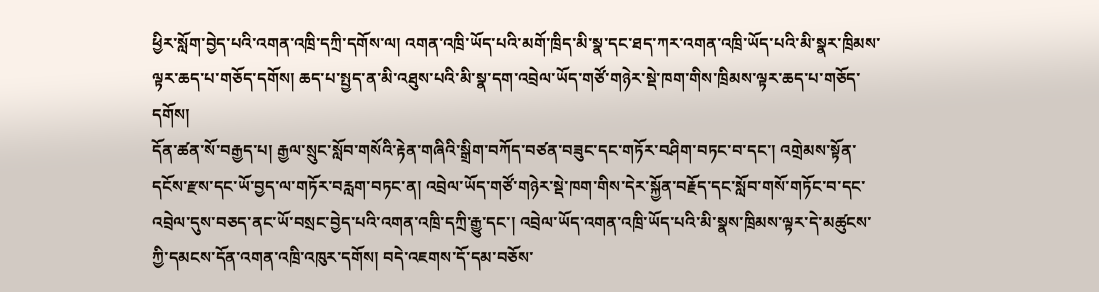ཕྱིར་སློག་བྱེད་པའི་འགན་འཁྲི་དཀྲི་དགོས་ལ། འགན་འཁྲི་ཡོད་པའི་མགོ་ཁྲིད་མི་སྣ་དང་ཐད་ཀར་འགན་འཁྲི་ཡོད་པའི་མི་སྣར་ཁྲིམས་ལྟར་ཆད་པ་གཅོད་དགོས། ཆད་པ་སྤྱད་ན་མི་འཐུས་པའི་མི་སྣ་དག་འབྲེལ་ཡོད་གཙོ་གཉེར་སྡེ་ཁག་གིས་ཁྲིམས་ལྟར་ཆད་པ་གཅོད་དགོས།
དོན་ཚན་སོ་བརྒྱད་པ། རྒྱལ་སྲུང་སློབ་གསོའི་རྟེན་གཞིའི་སྒྲིག་བཀོད་བཙན་བཟུང་དང་གཏོར་བཤིག་བཏང་བ་དང་། འགྲེམས་སྟོན་དངོས་རྫས་དང་ཡོ་བྱད་ལ་གཏོར་བརླག་བཏང་ན། འབྲེལ་ཡོད་གཙོ་གཉེར་སྡེ་ཁག་གིས་དེར་སྐྱོན་བརྗོད་དང་སློབ་གསོ་གཏོང་བ་དང་འབྲེལ་དུས་བཅད་ནང་ཡོ་བསྲང་བྱེད་པའི་འགན་འཁྲི་དཀྲི་རྒྱུ་དང་། འབྲེལ་ཡོད་འགན་འཁྲི་ཡོད་པའི་མི་སྣས་ཁྲིམས་ལྟར་དེ་མཚུངས་ཀྱི་དམངས་དོན་འགན་འཁྲི་འཁུར་དགོས། བདེ་འཇགས་དོ་དམ་བཅོས་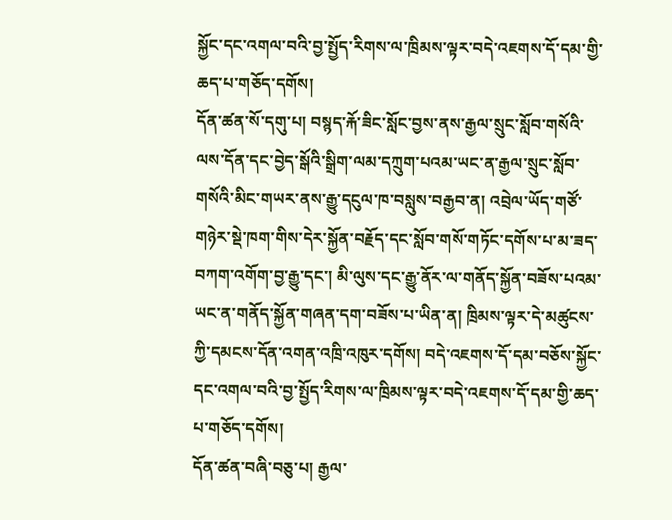སྐྱོང་དང་འགལ་བའི་བྱ་སྤྱོད་རིགས་ལ་ཁྲིམས་ལྟར་བདེ་འཇགས་དོ་དམ་གྱི་ཆད་པ་གཅོད་དགོས།
དོན་ཚན་སོ་དགུ་པ། བསྙད་རྐོ་ཟིང་སློང་བྱས་ནས་རྒྱལ་སྲུང་སློབ་གསོའི་ལས་དོན་དང་བྱེད་སྒོའི་སྒྲིག་ལམ་དཀྲུག་པའམ་ཡང་ན་རྒྱལ་སྲུང་སློབ་གསོའི་མིང་གཡར་ནས་རྒྱུ་དངུལ་ཁ་བསླུས་བརྒྱབ་ན། འབྲེལ་ཡོད་གཙོ་གཉེར་སྡེ་ཁག་གིས་དེར་སྐྱོན་བརྗོད་དང་སློབ་གསོ་གཏོང་དགོས་པ་མ་ཟད་བཀག་འགོག་བྱ་རྒྱུ་དང་། མི་ལུས་དང་རྒྱུ་ནོར་ལ་གནོད་སྐྱོན་བཟོས་པའམ་ཡང་ན་གནོད་སྐྱོན་གཞན་དག་བཟོས་པ་ཡིན་ན། ཁྲིམས་ལྟར་དེ་མཚུངས་ཀྱི་དམངས་དོན་འགན་འཁྲི་འཁུར་དགོས། བདེ་འཇགས་དོ་དམ་བཅོས་སྐྱོང་དང་འགལ་བའི་བྱ་སྤྱོད་རིགས་ལ་ཁྲིམས་ལྟར་བདེ་འཇགས་དོ་དམ་གྱི་ཆད་པ་གཅོད་དགོས།
དོན་ཚན་བཞི་བཅུ་པ། རྒྱལ་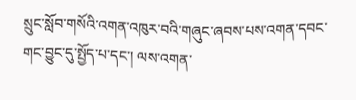སྲུང་སློབ་གསོའི་འགན་འཁུར་བའི་གཞུང་ཞབས་པས་འགན་དབང་གང་བྱུང་དུ་སྤྱོད་པ་དང་། ལས་འགན་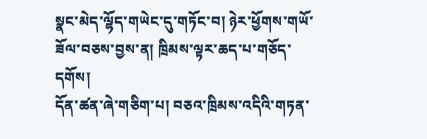སྣང་མེད་ལྷོད་གཡེང་དུ་གཏོང་བ། ཉེར་ཕྱོགས་གཡོ་ཟོལ་བཅས་བྱས་ན། ཁྲིམས་ལྟར་ཆད་པ་གཅོད་དགོས།
དོན་ཚན་ཞེ་གཅིག་པ། བཅའ་ཁྲིམས་འདིའི་གཏན་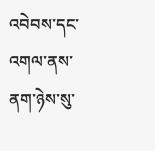འབེབས་དང་འགལ་ནས་ནག་ཉེས་སུ་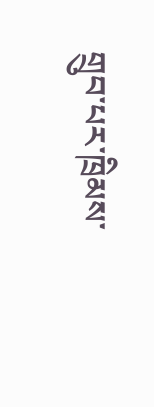གྲུབ་པར་ཁྲིམས་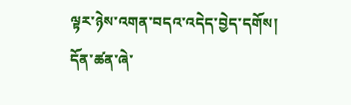ལྟར་ཉེས་འགན་བདའ་འདེད་བྱེད་དགོས།
དོན་ཚན་ཞེ་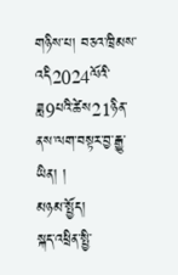གཉིས་པ། བཅའ་ཁྲིམས་འདི2024ལོའི་ཟླ9པའི་ཚེས21ཉིན་ནས་ལག་བསྟར་བྱ་རྒྱུ་ཡིན། །
མཉམ་སྤྱོད།
སྐད་འཕྲིན་སྤྱི་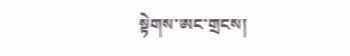སྟེགས་ཨང་གྲངས།